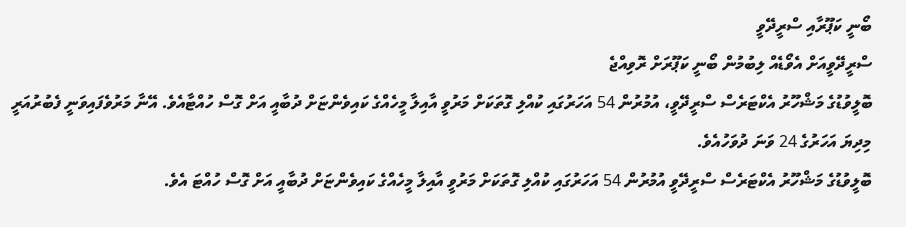ބޯނީ ކަޕޫރާއި ސްރީދޭވީ
ސްރީދޭވީއަށް އެވޯޑެއް ލިބުމުން ބޯނީ ކަޕޫރަށް ރޮވިއްޖެ
ބޮލީވުޑުގެ މަޝްހޫރު އެކްޓަރެސް ސްރީދޭވީ، އުމުރުން 54 އަހަރުގައި ކުއްލި ގޮތަކަށް މަރުވީ އާއިލާ މީހެއްގެ ކައިވެންޏަށް ދުބާއީ އަށް ގޮސް ހުއްޓާއެވެ. އޭނާ މަރުވެފައިވަނީ ފެބުރުއަރީ މިދިޔަ އަހަރުގެ 24 ވަނަ ދުވަހުއެވެ.
ބޮލީވުޑުގެ މަޝްހޫރު އެކްޓަރެސް ސްރީދޭވީ އުމުރުން 54 އަހަރުގައި ކުއްލި ގޮތަކަށް މަރުވީ އާއިލާ މީހެއްގެ ކައިވެންޏަށް ދުބާއީ އަށް ގޮސް ހުއްޓަ އެވެ.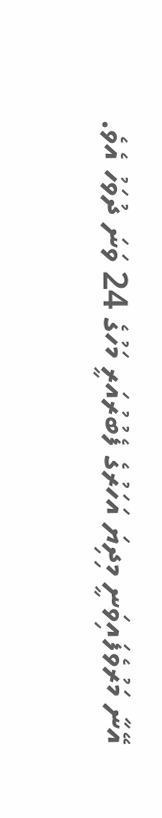އޭނާ މަރުވެފައިވަނީ މިދިޔަ އަހަރުގެ ފެބުރުއަރީ މަހުގެ 24 ވަނަ ދުވަހު އެވެ.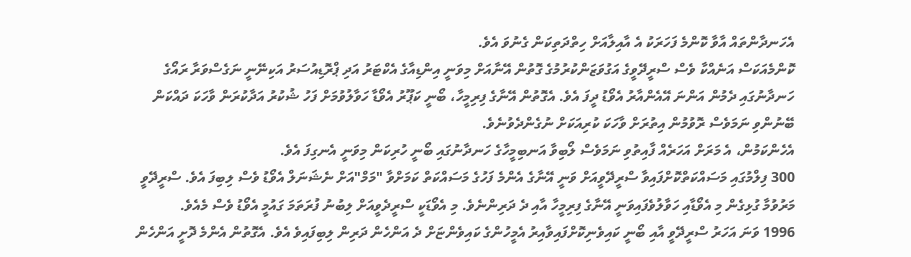އެހަނދާންތައް އާވާ ކޮންމެ ފަހަރަކު އެ އާއިލާއަށް ހިތްދަތިކަން ގެނުވަ އެވެ.
ކޮންމެއަކަސް އަނެއްކާ ވެސް ސްރީދޭވީގެ އަގުވަޒަންކުރުމުގެ ގޮތުން އޭނާއަށް މިވަނީ އިންޑިއާގެ އެކްޓަރު އަދި ޕްރޮޑިއުސަރު އަކިނޭނީ ނަގެސްވަރާ ރައޯގެ ހަނދާނުގައި ދެމުން އަންނަ އޭއެންއާރު އެވޯޑު ދީފަ އެވެ. އެގޮތުން އޭނާގެ ފިރިމީހާ، ބޯނީ ކަޕޫރު އެވޯޑާ ހަވާލުވުމަށް ފަހު ޝުކުރު އަދާކުރަން ވާހަކަ ދައްކަން ބޭނުންވި ނަމަވެސް ރޮވުމުން އިތުރަށް ވާހަކަ ކުރިއަކަށް ނުގެންދެވުނެވެ.
އެހެންކަމުން، އެ މަރަށް އަހަރެއް ފާއިތުވި ނަމަވެސް ލޯބިވާ އަނބިމީހާގެ ހަނދާނުގައި ބޯނީ ހުރިކަން މިވަނީ އެނގިފަ އެވެ.
300 ފިލްމުގައި މަސައްކަތްކޮށްފައިވާ ސްރީދޭވީއަށް ވަނީ އޭނާގެ އެންމެ ފަހުގެ މަސައްކަތް ކަމަށްވާ "މަމް"އަށް ނެޝަނަލް އެވޯޑު ވެސް ލިބިފަ އެވެ. ސްރީދޭވީ މަރުވުމާ ގުޅިގެން މި އެވޯޑާއި ހަވާލުވެފައިވަނީ އޭނާގެ ފިރިމީހާ އާއި ދެ ދަރިންނެވެ. މި އެވޯޑަކީ ސްރީދެވީއަށް ލިބުނު ފުރަތަމަ ގައުމީ އެވޯޑު ވެސް މެއެވެ.
1996 ވަނަ އަހަރު ސްރީދޭވީ އާއި ބޯނީ ކައިވެނިކޮށްފައިވާއިރު އެމީހުންގެ ކައިވެންޏަށް ދެ އަންހެން ދަރިން ލިބިފައިވެ އެވެ. އެގޮތުން އެންމެ ދޮށީ އަންހެން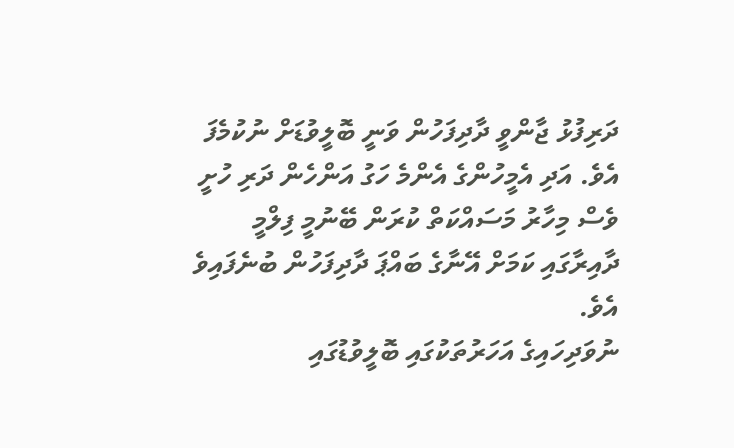ދަރިފުޅު ޖާންވީ ދާދިފަހުން ވަނީ ބޮލީވުޑަށް ނުކުމެފަ އެވެ. އަދި އެމީހުންގެ އެންމެ ހަގު އަންހެން ދަރި ހުށީ ވެސް މިހާރު މަސައްކަތް ކުރަން ބޭނުމީ ފިލްމީ ދާއިރާގައި ކަމަށް އޭނާގެ ބައްޕަ ދާދިފަހުން ބުނެފައިވެ އެވެ.
ނުވަދިހައިގެ އަހަރުތަކުގައި ބޮލީވުޑުގައި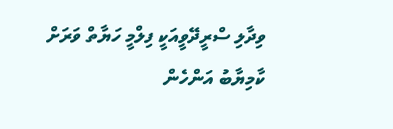ވިދާލި ސްރީދޭވީއަކީ ފިލްމީ ހަޔާތް ވަރަށް ކާމިޔާބު އަންހެން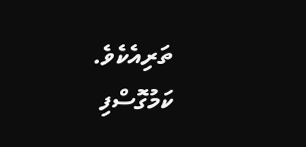ތަރިއެކެވެ.
ކަމުގޮސްފި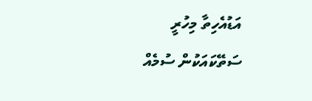އަޑުއެހިތާ މިހުރީ
ސަތޭކައަކުން ސުމެއް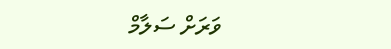ވަރަށް ސަލާމް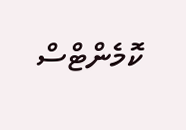ކޮމެންޓްސް